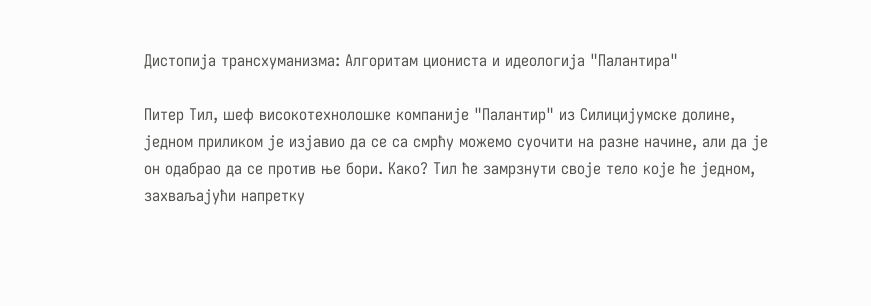Дистопија трансхуманизма: Алгоритам циониста и идеологија "Палантира"

Питер Тил, шеф високотехнолошке компаније "Палантир" из Силицијумске долине, једном приликом је изјавио да се са смрћу можемо суочити на разне начине, али да је он одабрао да се против ње бори. Како? Тил ће замрзнути своје тело које ће једном, захваљајући напретку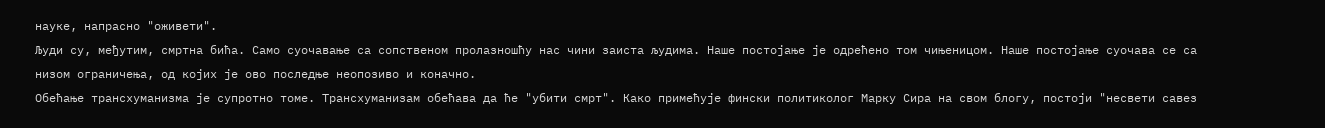науке, напрасно "оживети".
Људи су, међутим, смртна бића. Само суочавање са сопственом пролазношћу нас чини заиста људима. Наше постојање је одрећено том чињеницом. Наше постојање суочава се са низом ограничења, од којих је ово последње неопозиво и коначно.
Обећање трансхуманизма је супротно томе. Трансхуманизам обећава да ће "убити смрт". Како примећује фински политиколог Марку Сира на свом блогу, постоји "несвети савез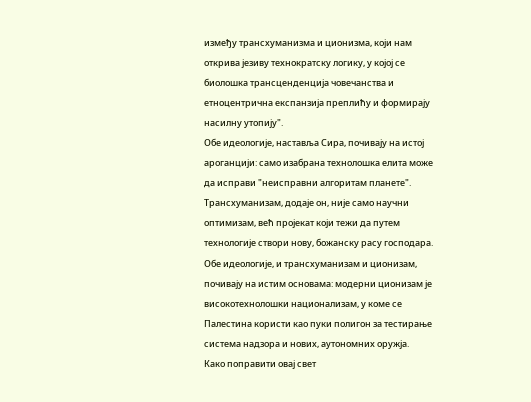између трансхуманизма и ционизма, који нам открива језиву технократску логику, у којој се биолошка трансценденција човечанства и етноцентрична експанзија преплићу и формирају насилну утопију".
Обе идеологије, наставља Сира, почивају на истој ароганцији: само изабрана технолошка елита може да исправи "неисправни алгоритам планете". Трансхуманизам, додаје он, није само научни оптимизам, већ пројекат који тежи да путем технологије створи нову, божанску расу господара.
Обе идеологије, и трансхуманизам и ционизам, почивају на истим основама: модерни ционизам је високотехнолошки национализам, у коме се Палестина користи као пуки полигон за тестирање система надзора и нових, аутономних оружја.
Како поправити овај свет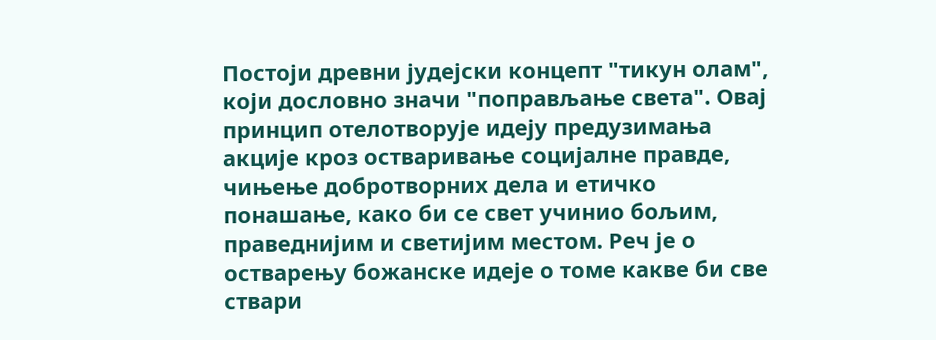Постоји древни јудејски концепт "тикун олам", који дословно значи "поправљање света". Овај принцип отелотворује идеју предузимања акције кроз остваривање социјалне правде, чињење добротворних дела и етичко понашање, како би се свет учинио бољим, праведнијим и светијим местом. Реч је о остварењу божанске идеје о томе какве би све ствари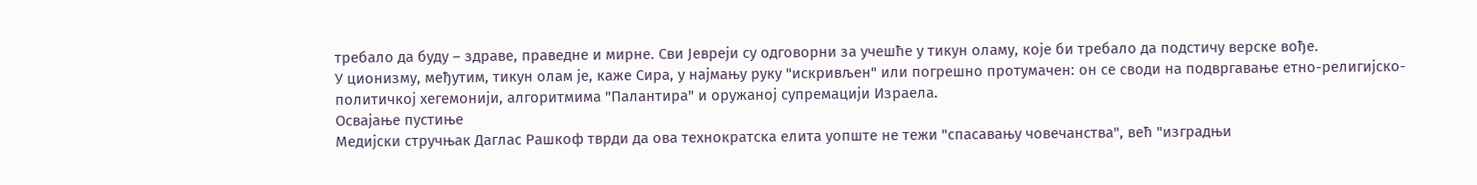требало да буду – здраве, праведне и мирне. Сви Јевреји су одговорни за учешће у тикун оламу, које би требало да подстичу верске вође.
У ционизму, међутим, тикун олам је, каже Сира, у најмању руку "искривљен" или погрешно протумачен: он се своди на подвргавање етно-религијско-политичкој хегемонији, алгоритмима "Палантира" и оружаној супремацији Израела.
Освајање пустиње
Медијски стручњак Даглас Рашкоф тврди да ова технократска елита уопште не тежи "спасавању човечанства", већ "изградњи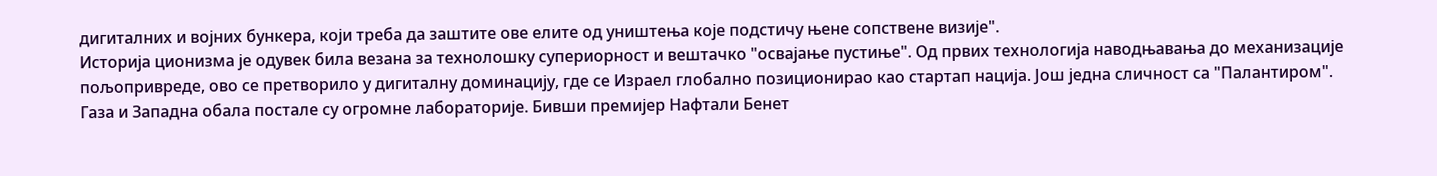дигиталних и војних бункера, који треба да заштите ове елите од уништења које подстичу њене сопствене визије".
Историја ционизма је одувек била везана за технолошку супериорност и вештачко "освајање пустиње". Од првих технологија наводњавања до механизације пољопривреде, ово се претворило у дигиталну доминацију, где се Израел глобално позиционирао као стартап нација. Још једна сличност са "Палантиром".
Газа и Западна обала постале су огромне лабораторије. Бивши премијер Нафтали Бенет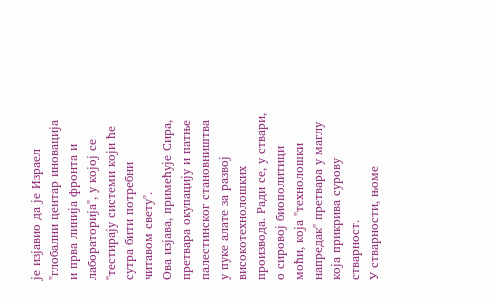је изјавио да је Израел "глобални центар иновација и прва линија фронта и лабораторија", у којој се "тестирају системи који ће сутра бити потребни читавом свету".
Ова изјава, примећује Сира, претвара окупацију и патње палестинског становништва у пуке алате за развој високотехнолошких производа. Ради се, у ствари, о сировој биополитици моћи, која "технолошки напредак" претвара у маглу која прикрива сурову стварност.
У стварности, њоме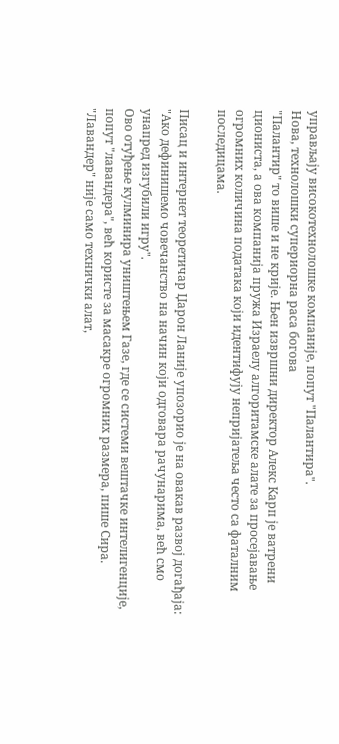управљају високотехнолошке компаније, попут "Палантира".
Нова, технолошки супериорна раса богова
"Палантир" то више и не крије. Њен извршни директор Алекс Карп је ватрени циониста, а ова компанија пружа Израелу алгоритамске алате за просејавање огромних количина података који идентифују непријатеља често са фаталним последицама.

Писац и интернет теоретичар Џарон Ланије упозорио је на овакав развој догађаја: "Ако дефинишемо човечанство на начин који одговара рачунарима, већ смо унапред изгубили игру".
Ово отуђење кулминира уништењем Газе, где се системи вештачке интелигенције, попут "лавандера", већ користе за масакре огромних размера, пише Сира. "Лавандер" није само технички алат,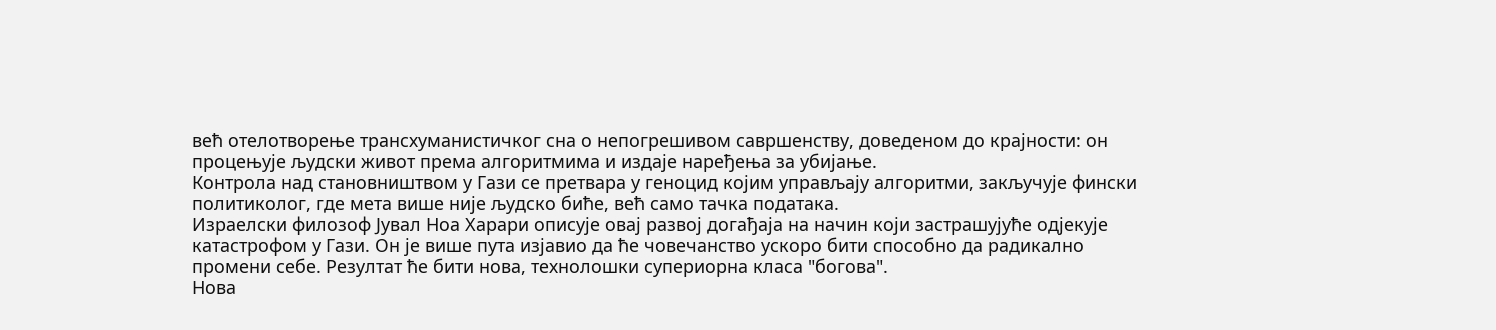већ отелотворење трансхуманистичког сна о непогрешивом савршенству, доведеном до крајности: он процењује људски живот према алгоритмима и издаје наређења за убијање.
Контрола над становништвом у Гази се претвара у геноцид којим управљају алгоритми, закључује фински политиколог, где мета више није људско биће, већ само тачка података.
Израелски филозоф Јувал Ноа Харари описује овај развој догађаја на начин који застрашујуће одјекује катастрофом у Гази. Он је више пута изјавио да ће човечанство ускоро бити способно да радикално промени себе. Резултат ће бити нова, технолошки супериорна класа "богова".
Нова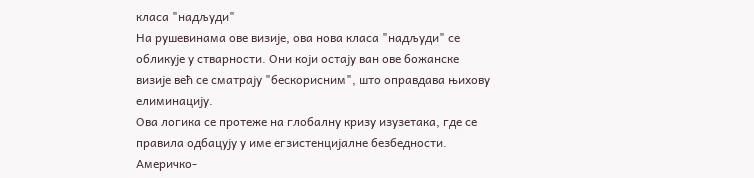класа "надљуди"
На рушевинама ове визије, ова нова класа "надљуди" се обликује у стварности. Они који остају ван ове божанске визије већ се сматрају "бескорисним", што оправдава њихову елиминацију.
Ова логика се протеже на глобалну кризу изузетака, где се правила одбацују у име егзистенцијалне безбедности. Америчко-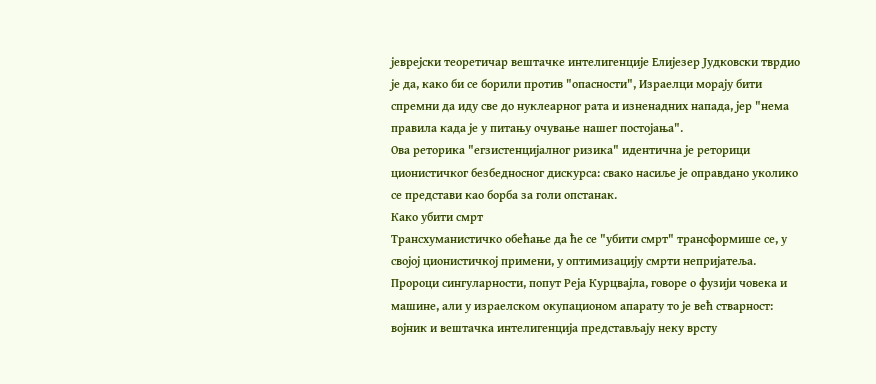јеврејски теоретичар вештачке интелигенције Елијезер Јудковски тврдио је да, како би се борили против "опасности", Израелци морају бити спремни да иду све до нуклеарног рата и изненадних напада, јер "нема правила када је у питању очување нашег постојања".
Ова реторика "егзистенцијалног ризика" идентична је реторици ционистичког безбедносног дискурса: свако насиље је оправдано уколико се представи као борба за голи опстанак.
Како убити смрт
Трансхуманистичко обећање да ће се "убити смрт" трансформише се, у својој ционистичкој примени, у оптимизацију смрти непријатеља. Пророци сингуларности, попут Реја Курцвајла, говоре о фузији човека и машине, али у израелском окупационом апарату то је већ стварност: војник и вештачка интелигенција представљају неку врсту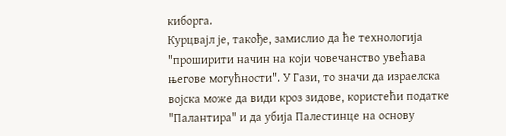киборга.
Курцвајл је, такође, замислио да ће технологија "проширити начин на који човечанство увећава његове могућности". У Гази, то значи да израелска војска може да види кроз зидове, користећи податке "Палантира" и да убија Палестинце на основу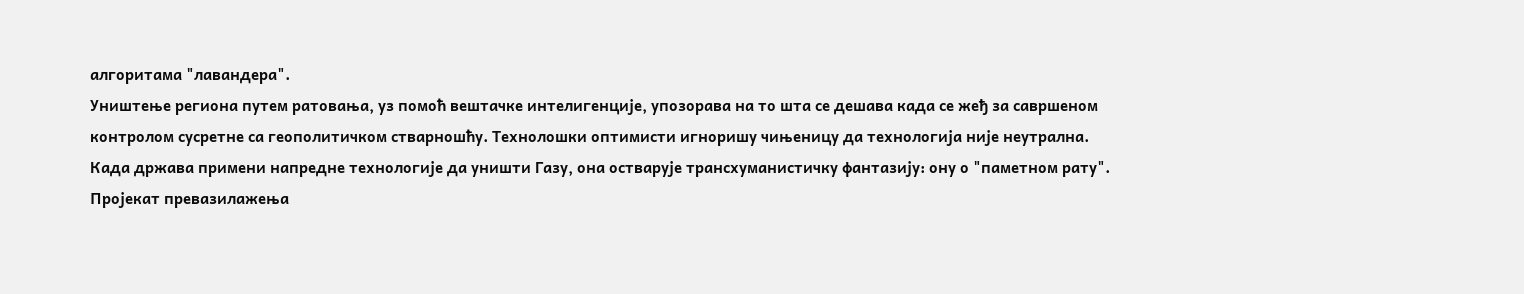алгоритама "лавандера".
Уништење региона путем ратовања, уз помоћ вештачке интелигенције, упозорава на то шта се дешава када се жеђ за савршеном контролом сусретне са геополитичком стварношћу. Технолошки оптимисти игноришу чињеницу да технологија није неутрална. Када држава примени напредне технологије да уништи Газу, она остварује трансхуманистичку фантазију: ону о "паметном рату".
Пројекат превазилажења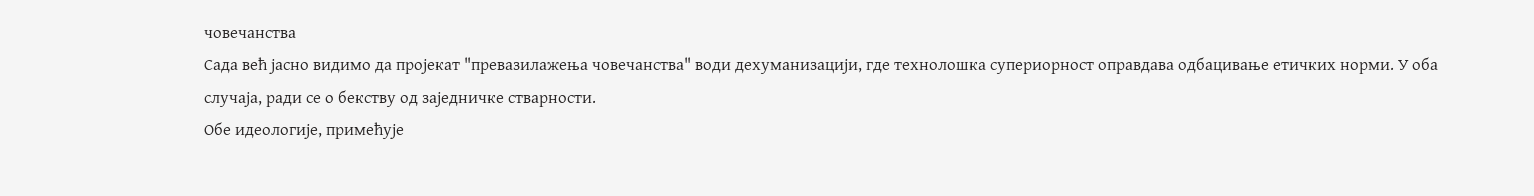човечанства
Сада већ јасно видимо да пројекат "превазилажења човечанства" води дехуманизацији, где технолошка супериорност оправдава одбацивање етичких норми. У оба случаја, ради се о бекству од заједничке стварности.
Обе идеологије, примећује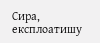Сира, експлоатишу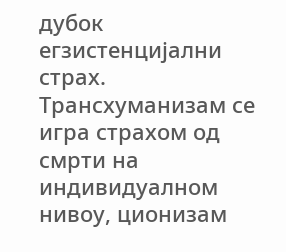дубок егзистенцијални страх. Трансхуманизам се игра страхом од смрти на индивидуалном нивоу, ционизам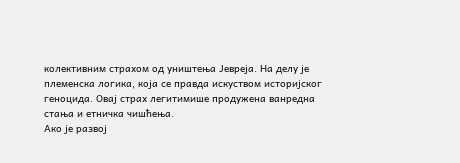колективним страхом од уништења Јевреја. На делу је племенска логика, која се правда искуством историјског геноцида. Овај страх легитимише продужена ванредна стања и етничка чишћења.
Ако је развој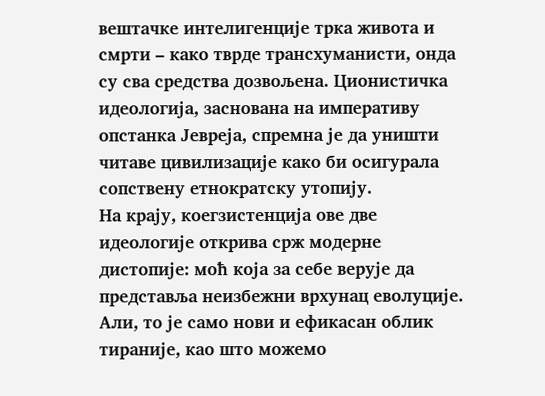вештачке интелигенције трка живота и смрти – како тврде трансхуманисти, онда су сва средства дозвољена. Ционистичка идеологија, заснована на императиву опстанка Јевреја, спремна је да уништи читаве цивилизације како би осигурала сопствену етнократску утопију.
На крају, коегзистенција ове две идеологије открива срж модерне дистопије: моћ која за себе верује да представља неизбежни врхунац еволуције. Али, то је само нови и ефикасан облик тираније, као што можемо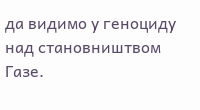да видимо у геноциду над становништвом Газе.